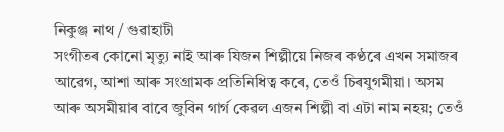নিকুঞ্জ নাথ / গুৱাহাটী
সংগীতৰ কোনো মৃত্যু নাই আৰু যিজন শিল্পীয়ে নিজৰ কণ্ঠৰে এখন সমাজৰ আৱেগ, আশা আৰু সংগ্ৰামক প্ৰতিনিধিত্ব কৰে, তেওঁ চিৰযুগমীয়া। অসম আৰু অসমীয়াৰ বাবে জুবিন গাৰ্গ কেৱল এজন শিল্পী বা এটা নাম নহয়; তেওঁ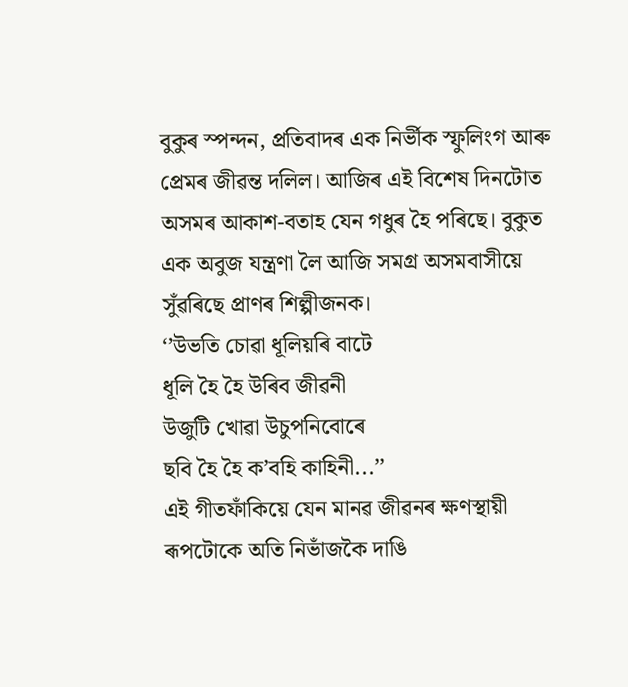বুকুৰ স্পন্দন, প্ৰতিবাদৰ এক নিৰ্ভীক স্ফুলিংগ আৰু প্ৰেমৰ জীৱন্ত দলিল। আজিৰ এই বিশেষ দিনটোত অসমৰ আকাশ-বতাহ যেন গধুৰ হৈ পৰিছে। বুকুত এক অবুজ যন্ত্ৰণা লৈ আজি সমগ্ৰ অসমবাসীয়ে সুঁৱৰিছে প্ৰাণৰ শিল্পীজনক।
‘’উভতি চোৱা ধূলিয়ৰি বাটে
ধূলি হৈ হৈ উৰিব জীৱনী
উজুটি খোৱা উচুপনিবোৰে
ছবি হৈ হৈ ক’বহি কাহিনী...’’
এই গীতফাঁকিয়ে যেন মানৱ জীৱনৰ ক্ষণস্থায়ী ৰূপটোকে অতি নিভাঁজকৈ দাঙি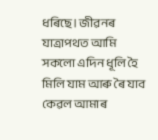ধৰিছে। জীৱনৰ যাত্ৰাপথত আমি সকলো এদিন ধূলি হৈ মিলি যাম আৰু ৰৈ যাব কেৱল আমাৰ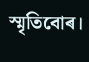স্মৃতিবোৰ।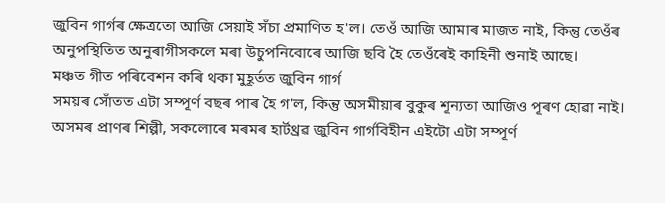জুবিন গাৰ্গৰ ক্ষেত্ৰতো আজি সেয়াই সঁচা প্ৰমাণিত হ'ল। তেওঁ আজি আমাৰ মাজত নাই, কিন্তু তেওঁৰ অনুপস্থিতিত অনুৰাগীসকলে মৰা উচুপনিবোৰে আজি ছবি হৈ তেওঁৰেই কাহিনী শুনাই আছে।
মঞ্চত গীত পৰিবেশন কৰি থকা মুহূৰ্তত জুবিন গাৰ্গ
সময়ৰ সোঁতত এটা সম্পূৰ্ণ বছৰ পাৰ হৈ গ'ল, কিন্তু অসমীয়াৰ বুকুৰ শূন্যতা আজিও পূৰণ হোৱা নাই। অসমৰ প্ৰাণৰ শিল্পী, সকলোৰে মৰমৰ হাৰ্টথ্ৰৱ জুবিন গাৰ্গবিহীন এইটো এটা সম্পূৰ্ণ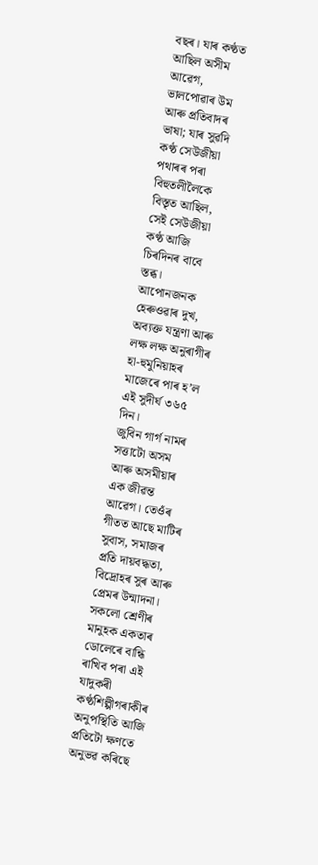বছৰ। যাৰ কণ্ঠত আছিল অসীম আৱেগ, ভালপোৱাৰ উম আৰু প্ৰতিবাদৰ ভাষা; যাৰ সুৱদি কণ্ঠ সেউজীয়া পথাৰৰ পৰা বিহুতলীলৈকে বিস্তৃত আছিল, সেই সেউজীয়া কণ্ঠ আজি চিৰদিনৰ বাবে স্তব্ধ। আপোনজনক হেৰুওৱাৰ দুখ, অব্যক্ত যন্ত্ৰণা আৰু লক্ষ লক্ষ অনুৰাগীৰ হা-হুমুনিয়াহৰ মাজেৰে পাৰ হ’ল এই সুদীৰ্ঘ ৩৬৫ দিন।
জুবিন গাৰ্গ নামৰ সত্তাটো অসম আৰু অসমীয়াৰ এক জীৱন্ত আৱেগ। তেওঁৰ গীতত আছে মাটিৰ সুবাস, সমাজৰ প্ৰতি দায়বদ্ধতা, বিদ্ৰোহৰ সুৰ আৰু প্ৰেমৰ উন্মাদনা। সকলো শ্ৰেণীৰ মানুহক একতাৰ ডোলেৰে বান্ধি ৰাখিব পৰা এই যাদুকৰী কণ্ঠশিল্পীগৰাকীৰ অনুপস্থিতি আজি প্ৰতিটো ক্ষণতে অনুভৱ কৰিছে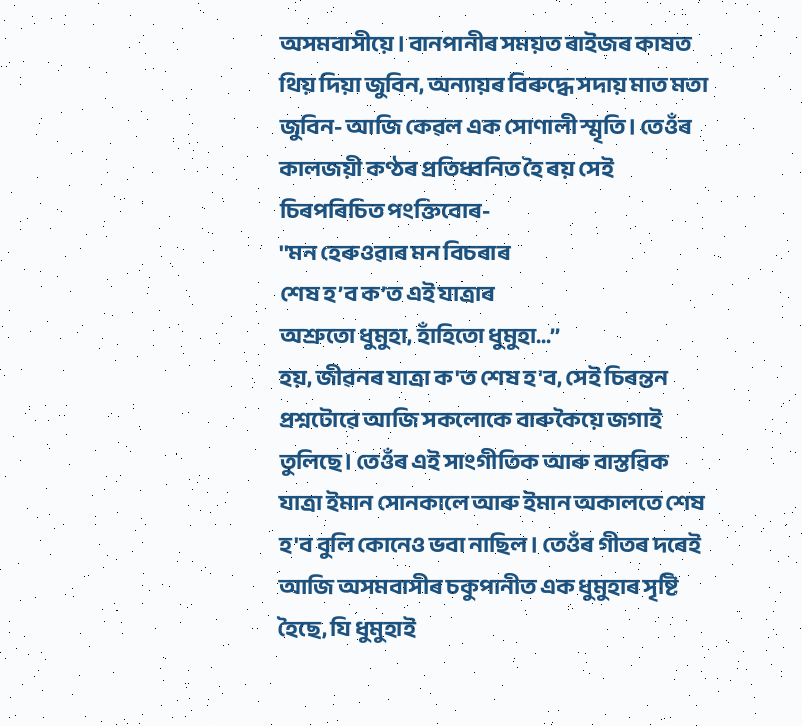অসমবাসীয়ে। বানপানীৰ সময়ত ৰাইজৰ কাষত থিয় দিয়া জুবিন, অন্যায়ৰ বিৰুদ্ধে সদায় মাত মতা জুবিন- আজি কেৱল এক সোণালী স্মৃতি। তেওঁৰ কালজয়ী কণ্ঠৰ প্ৰতিধ্বনিত হৈ ৰয় সেই চিৰপৰিচিত পংক্তিবোৰ-
''মন হেৰুওৱাৰ মন বিচৰাৰ
শেষ হ’ব ক’ত এই যাত্ৰাৰ
অশ্ৰুতো ধুমুহা, হাঁহিতো ধুমুহা...’’
হয়, জীৱনৰ যাত্ৰা ক'ত শেষ হ'ব, সেই চিৰন্তন প্ৰশ্নটোৱে আজি সকলোকে বাৰুকৈয়ে জগাই তুলিছে। তেওঁৰ এই সাংগীতিক আৰু বাস্তৱিক যাত্ৰা ইমান সোনকালে আৰু ইমান অকালতে শেষ হ'ব বুলি কোনেও ভবা নাছিল। তেওঁৰ গীতৰ দৰেই আজি অসমবাসীৰ চকুপানীত এক ধুমুহাৰ সৃষ্টি হৈছে, যি ধুমুহাই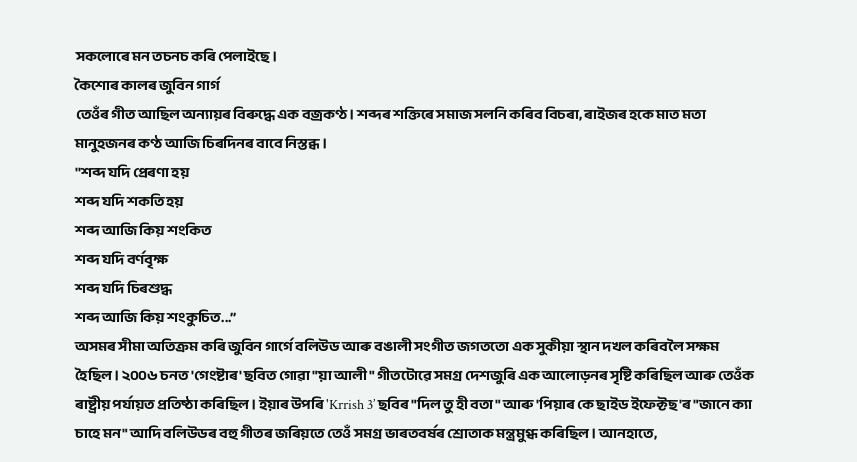সকলোৰে মন তচনচ কৰি পেলাইছে।
কৈশোৰ কালৰ জুবিন গাৰ্গ
তেওঁৰ গীত আছিল অন্যায়ৰ বিৰুদ্ধে এক বজ্ৰকণ্ঠ। শব্দৰ শক্তিৰে সমাজ সলনি কৰিব বিচৰা, ৰাইজৰ হকে মাত মতা মানুহজনৰ কণ্ঠ আজি চিৰদিনৰ বাবে নিস্তব্ধ।
''শব্দ যদি প্ৰেৰণা হয়
শব্দ যদি শকতি হয়
শব্দ আজি কিয় শংকিত
শব্দ যদি বৰ্ণবৃক্ষ
শব্দ যদি চিৰশুদ্ধ
শব্দ আজি কিয় শংকুচিত...’’
অসমৰ সীমা অতিক্ৰম কৰি জুবিন গাৰ্গে বলিউড আৰু বঙালী সংগীত জগততো এক সুকীয়া স্থান দখল কৰিবলৈ সক্ষম হৈছিল। ২০০৬ চনত 'গেংষ্টাৰ' ছবিত গোৱা "য়া আলী" গীতটোৱে সমগ্ৰ দেশজুৰি এক আলোড়নৰ সৃষ্টি কৰিছিল আৰু তেওঁক ৰাষ্ট্ৰীয় পৰ্যায়ত প্ৰতিষ্ঠা কৰিছিল। ইয়াৰ উপৰি 'Krrish 3’ ছবিৰ "দিল তু হী বতা" আৰু 'পিয়াৰ কে ছাইড ইফেক্টছ'ৰ "জানে ক্যা চাহে মন" আদি বলিউডৰ বহু গীতৰ জৰিয়তে তেওঁ সমগ্ৰ ভাৰতবৰ্ষৰ শ্ৰোতাক মন্ত্ৰমুগ্ধ কৰিছিল। আনহাতে,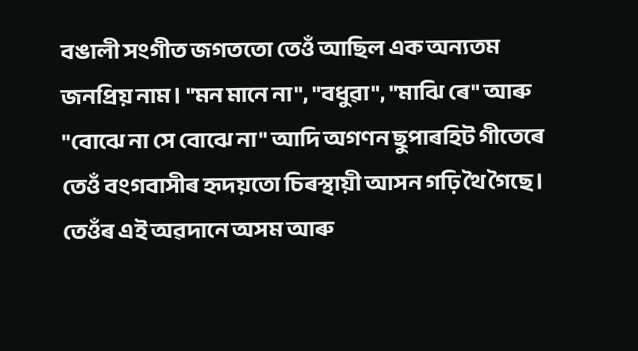বঙালী সংগীত জগততো তেওঁ আছিল এক অন্যতম জনপ্ৰিয় নাম। "মন মানে না", "বধুৱা", "মাঝি ৰে" আৰু "বোঝে না সে বোঝে না" আদি অগণন ছুপাৰহিট গীতেৰে তেওঁ বংগবাসীৰ হৃদয়তো চিৰস্থায়ী আসন গঢ়ি থৈ গৈছে। তেওঁৰ এই অৱদানে অসম আৰু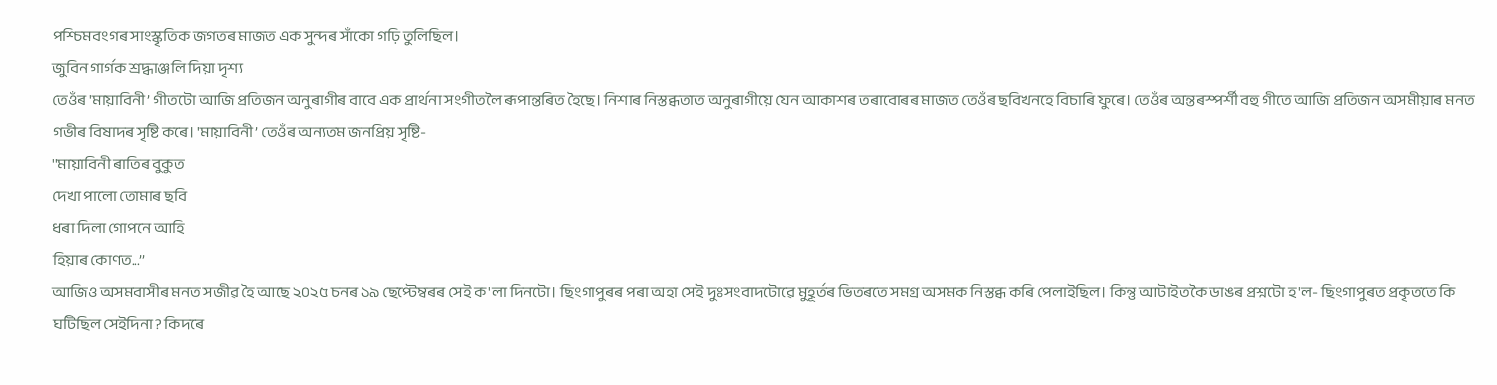পশ্চিমবংগৰ সাংস্কৃতিক জগতৰ মাজত এক সুন্দৰ সাঁকো গঢ়ি তুলিছিল।
জুবিন গাৰ্গক শ্ৰদ্ধাঞ্জলি দিয়া দৃশ্য
তেওঁৰ 'মায়াবিনী’ গীতটো আজি প্ৰতিজন অনুৰাগীৰ বাবে এক প্ৰাৰ্থনা সংগীতলৈ ৰূপান্তৰিত হৈছে। নিশাৰ নিস্তব্ধতাত অনুৰাগীয়ে যেন আকাশৰ তৰাবোৰৰ মাজত তেওঁৰ ছবিখনহে বিচাৰি ফুৰে। তেওঁৰ অন্তৰস্পৰ্শী বহু গীতে আজি প্ৰতিজন অসমীয়াৰ মনত গভীৰ বিষাদৰ সৃষ্টি কৰে। 'মায়াবিনী’ তেওঁৰ অন্যতম জনপ্ৰিয় সৃষ্টি-
''মায়াবিনী ৰাতিৰ বুকুত
দেখা পালো তোমাৰ ছবি
ধৰা দিলা গোপনে আহি
হিয়াৰ কোণত...’’
আজিও অসমবাসীৰ মনত সজীৱ হৈ আছে ২০২৫ চনৰ ১৯ ছেপ্টেম্বৰৰ সেই ক'লা দিনটো। ছিংগাপুৰৰ পৰা অহা সেই দুঃসংবাদটোৱে মুহূৰ্তৰ ভিতৰতে সমগ্ৰ অসমক নিস্তব্ধ কৰি পেলাইছিল। কিন্তু আটাইতকৈ ডাঙৰ প্ৰশ্নটো হ'ল- ছিংগাপুৰত প্ৰকৃততে কি ঘটিছিল সেইদিনা? কিদৰে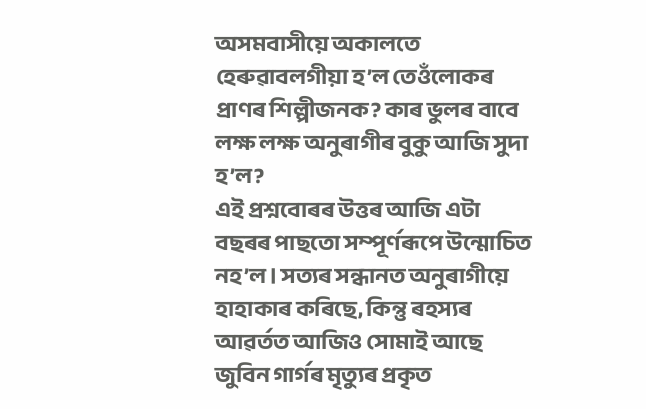অসমবাসীয়ে অকালতে হেৰুৱাবলগীয়া হ’ল তেওঁলোকৰ প্ৰাণৰ শিল্পীজনক? কাৰ ভুলৰ বাবে লক্ষ লক্ষ অনুৰাগীৰ বুকু আজি সুদা হ’ল?
এই প্ৰশ্নবোৰৰ উত্তৰ আজি এটা বছৰৰ পাছতো সম্পূৰ্ণৰূপে উন্মোচিত নহ’ল। সত্যৰ সন্ধানত অনুৰাগীয়ে হাহাকাৰ কৰিছে, কিন্তু ৰহস্যৰ আৱৰ্তত আজিও সোমাই আছে জুবিন গাৰ্গৰ মৃত্যুৰ প্ৰকৃত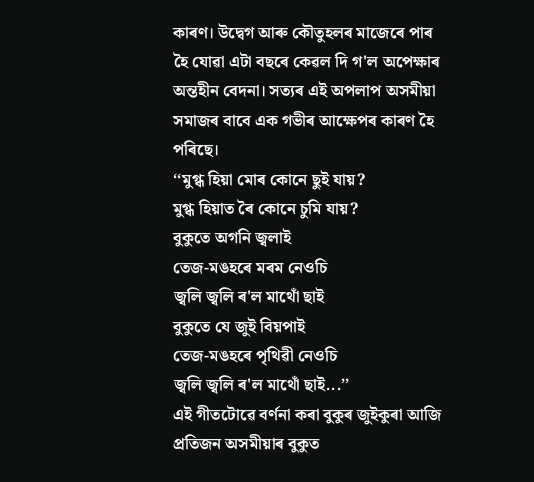কাৰণ। উদ্বেগ আৰু কৌতুহলৰ মাজেৰে পাৰ হৈ যোৱা এটা বছৰে কেৱল দি গ'ল অপেক্ষাৰ অন্তহীন বেদনা। সত্যৰ এই অপলাপ অসমীয়া সমাজৰ বাবে এক গভীৰ আক্ষেপৰ কাৰণ হৈ পৰিছে।
‘‘মুগ্ধ হিয়া মোৰ কোনে ছুই যায়?
মুগ্ধ হিয়াত ৰৈ কোনে চুমি যায়?
বুকুতে অগনি জ্বলাই
তেজ-মঙহৰে মৰম নেওচি
জ্বলি জ্বলি ৰ'ল মাথোঁ ছাই
বুকুতে যে জুই বিয়পাই
তেজ-মঙহৰে পৃথিৱী নেওচি
জ্বলি জ্বলি ৰ'ল মাথোঁ ছাই...’’
এই গীতটোৱে বৰ্ণনা কৰা বুকুৰ জুইকুৰা আজি প্ৰতিজন অসমীয়াৰ বুকুত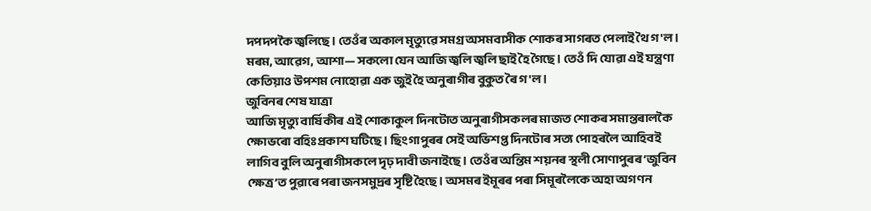দপদপকৈ জ্বলিছে। তেওঁৰ অকাল মৃত্যুৱে সমগ্ৰ অসমবাসীক শোকৰ সাগৰত পেলাই থৈ গ'ল। মৰম, আৱেগ, আশা— সকলো যেন আজি জ্বলি জ্বলি ছাই হৈ গৈছে। তেওঁ দি যোৱা এই যন্ত্ৰণা কেতিয়াও উপশম নোহোৱা এক জুই হৈ অনুৰাগীৰ বুকুত ৰৈ গ'ল।
জুবিনৰ শেষ যাত্ৰা
আজি মৃত্যু বাৰ্ষিকীৰ এই শোকাকুল দিনটোত অনুৰাগীসকলৰ মাজত শোকৰ সমান্তৰালকৈ ক্ষোভৰো বহিঃপ্ৰকাশ ঘটিছে। ছিংগাপুৰৰ সেই অভিশপ্ত দিনটোৰ সত্য পোহৰলৈ আহিবই লাগিব বুলি অনুৰাগীসকলে দৃঢ় দাবী জনাইছে। তেওঁৰ অন্তিম শয়নৰ স্থলী সোণাপুৰৰ ‘জুবিন ক্ষেত্ৰ’ত পুৱাৰে পৰা জনসমুদ্ৰৰ সৃষ্টি হৈছে। অসমৰ ইমূৰৰ পৰা সিমূৰলৈকে অহা অগণন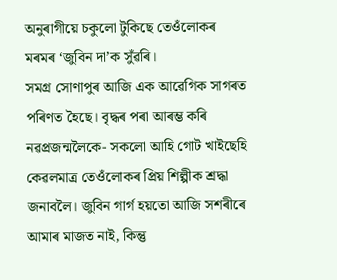অনুৰাগীয়ে চকুলো টুকিছে তেওঁলোকৰ মৰমৰ ‘জুবিন দা’ক সুঁৱৰি।
সমগ্ৰ সোণাপুৰ আজি এক আৱেগিক সাগৰত পৰিণত হৈছে। বৃদ্ধৰ পৰা আৰম্ভ কৰি নৱপ্ৰজন্মলৈকে- সকলো আহি গোট খাইছেহি কেৱলমাত্ৰ তেওঁলোকৰ প্ৰিয় শিল্পীক শ্ৰদ্ধা জনাবলৈ। জুবিন গাৰ্গ হয়তো আজি সশৰীৰে আমাৰ মাজত নাই, কিন্তু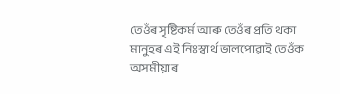তেওঁৰ সৃষ্টিকৰ্ম আৰু তেওঁৰ প্ৰতি থকা মানুহৰ এই নিঃস্বাৰ্থ ভালপোৱাই তেওঁক অসমীয়াৰ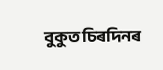বুকুত চিৰদিনৰ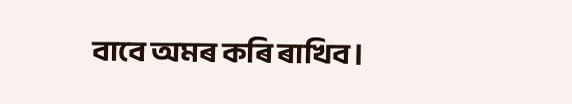বাবে অমৰ কৰি ৰাখিব।